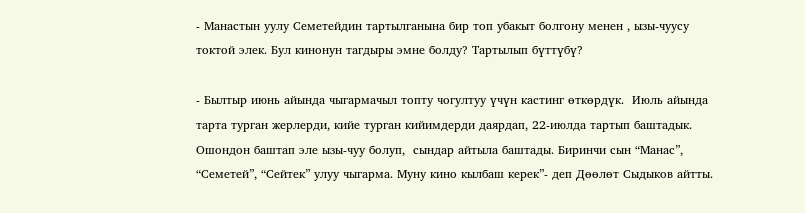- Манастын уулу Семетейдин тартылганына бир топ убакыт болгону менен , ызы-чуусу токтой элек. Бул кинонун тагдыры эмне болду? Тартылып бүттүбү?

- Былтыр июнь айында чыгармачыл топту чогултуу үчүн кастинг өткөрдүк.  Июль айында тарта турган жерлерди, кийе турган кийимдерди даярдап, 22-июлда тартып баштадык. Ошондон баштап эле ызы-чуу болуп,  сындар айтыла баштады. Биринчи сын “Манас”, “Семетей”, “Сейтек” улуу чыгарма. Муну кино кылбаш керек”- деп Дөөлөт Сыдыков айтты.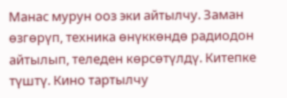Манас мурун ооз эки айтылчу. Заман өзгөрүп, техника өнүккөндө радиодон айтылып, теледен көрсөтүлдү. Китепке түштү. Кино тартылчу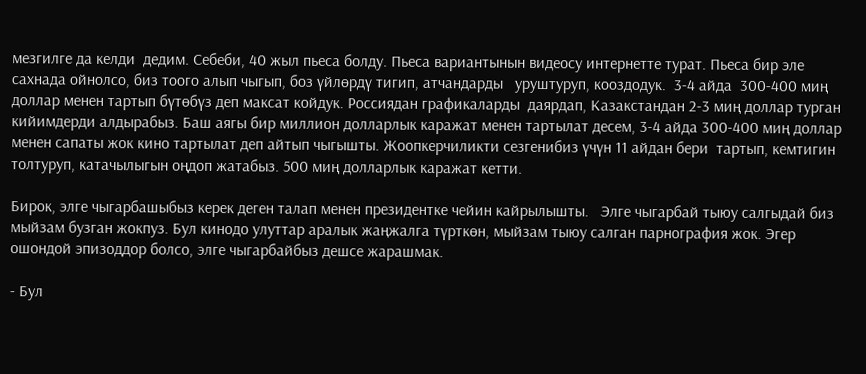мезгилге да келди  дедим. Себеби, 40 жыл пьеса болду. Пьеса вариантынын видеосу интернетте турат. Пьеса бир эле сахнада ойнолсо, биз тоого алып чыгып, боз үйлөрдү тигип, атчандарды   уруштуруп, кооздодук.  3-4 айда  300-400 миң доллар менен тартып бүтөбүз деп максат койдук. Россиядан графикаларды  даярдап, Казакстандан 2-3 миң доллар турган кийимдерди алдырабыз. Баш аягы бир миллион долларлык каражат менен тартылат десем, 3-4 айда 300-400 миң доллар менен сапаты жок кино тартылат деп айтып чыгышты. Жоопкерчиликти сезгенибиз үчүн 11 айдан бери  тартып, кемтигин толтуруп, катачылыгын оңдоп жатабыз. 500 миң долларлык каражат кетти.

Бирок, элге чыгарбашыбыз керек деген талап менен президентке чейин кайрылышты.   Элге чыгарбай тыюу салгыдай биз мыйзам бузган жокпуз. Бул кинодо улуттар аралык жаңжалга түрткөн, мыйзам тыюу салган парнография жок. Эгер ошондой эпизоддор болсо, элге чыгарбайбыз дешсе жарашмак.

- Бул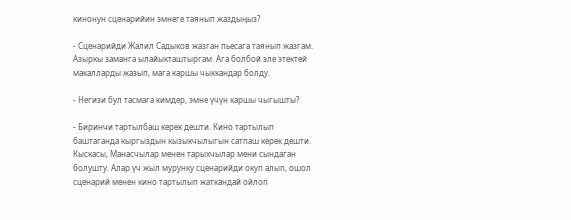кинонун сценарийин эмнеге таянып жаздыңыз?

- Сценарийди Жалил Садыков жазган пьесага таянып жазгам.  Азыркы заманга ылайыкташтыргам. Ага болбой эле этектей макалларды жазып, мага каршы чыккандар болду.

- Негизи бул тасмага кимдер, эмне үчүн каршы чыгышты?

- Биринчи тартылбаш керек дешти. Кино тартылып баштаганда кыргыздын кызыкчылыгын сатпаш керек дешти. Кыскасы, Манасчылар менен тарыхчылар мени сындаган болушту. Алар үч жыл мурунку сценарийди окуп алып, ошол сценарий менен кино тартылып жаткандай ойлоп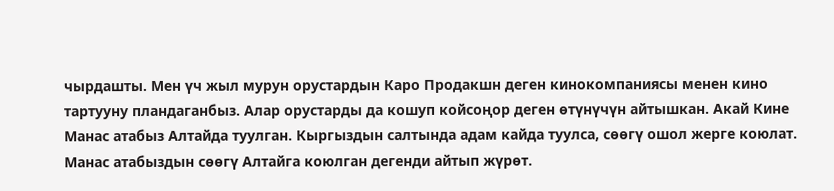чырдашты. Мен үч жыл мурун орустардын Каро Продакшн деген кинокомпаниясы менен кино тартууну пландаганбыз. Алар орустарды да кошуп койсоңор деген өтүнүчүн айтышкан. Акай Кине  Манас атабыз Алтайда туулган. Кыргыздын салтында адам кайда туулса, сөөгү ошол жерге коюлат. Манас атабыздын сөөгү Алтайга коюлган дегенди айтып жүрөт.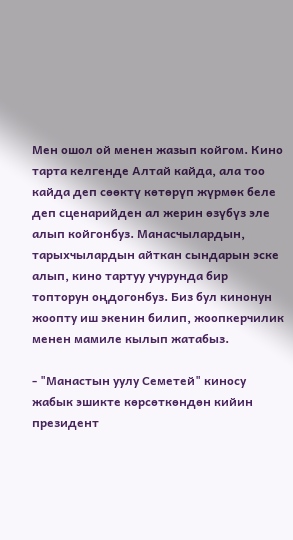Мен ошол ой менен жазып койгом. Кино тарта келгенде Алтай кайда, ала тоо кайда деп сөөктү көтөрүп жүрмөк беле деп сценарийден ал жерин өзүбүз эле  алып койгонбуз. Манасчылардын, тарыхчылардын айткан сындарын эске алып, кино тартуу учурунда бир топторун оңдогонбуз. Биз бул кинонун жоопту иш экенин билип, жоопкерчилик менен мамиле кылып жатабыз.

- "Манастын уулу Семетей" киносу жабык эшикте көрсөткөндөн кийин президент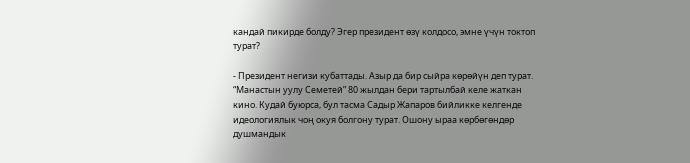кандай пикирде болду? Эгер президент өзү колдосо, эмне үчүн токтоп турат?

- Президент негизи кубаттады. Азыр да бир сыйра көрөйүн деп турат. “Манастын уулу Семетей” 80 жылдан бери тартылбай келе жаткан кино. Кудай буюрса, бул тасма Садыр Жапаров бийликке келгенде идеологиялык чоң окуя болгону турат. Ошону ыраа көрбөгөндөр душмандык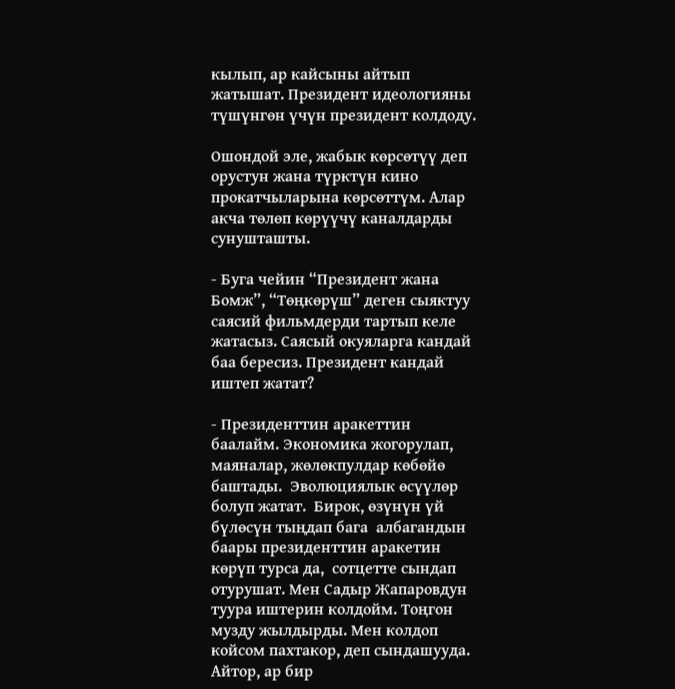кылып, ар кайсыны айтып жатышат. Президент идеологияны түшүнгөн үчүн президент колдоду.

Ошондой эле, жабык көрсөтүү деп  орустун жана түрктүн кино прокатчыларына көрсөттүм. Алар  акча төлөп көрүүчү каналдарды сунушташты.

- Буга чейин “Президент жана Бомж”, “Төңкөрүш” деген сыяктуу саясий фильмдерди тартып келе жатасыз. Саясый окуяларга кандай баа бересиз. Президент кандай иштеп жатат?

- Президенттин аракеттин баалайм. Экономика жогорулап, маяналар, жөлөкпулдар көбөйө баштады.  Эволюциялык өсүүлөр болуп жатат.  Бирок, өзүнүн үй бүлөсүн тыңдап бага  албагандын баары президенттин аракетин көрүп турса да,  сотцетте сындап отурушат. Мен Садыр Жапаровдун туура иштерин колдойм. Тоңгон музду жылдырды. Мен колдоп койсом пахтакор, деп сындашууда. Айтор, ар бир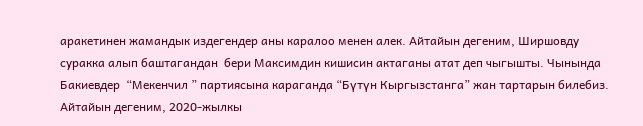аракетинен жамандык издегендер аны каралоо менен алек. Айтайын дегеним, Ширшовду суракка алып баштагандан  бери Максимдин кишисин актаганы атат деп чыгышты. Чынында Бакиевдер  “Мекенчил ” партиясына караганда “Бүтүн Кыргызстанга” жан тартарын билебиз. Айтайын дегеним, 2020-жылкы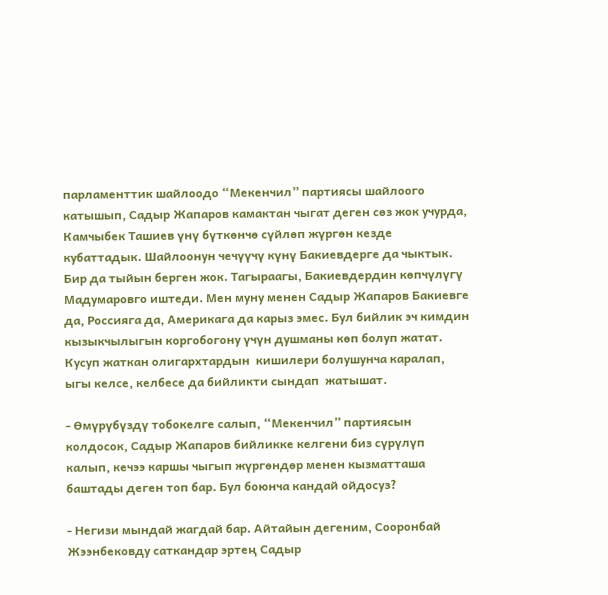парламенттик шайлоодо “Мекенчил” партиясы шайлоого катышып, Садыр Жапаров камактан чыгат деген сөз жок учурда, Камчыбек Ташиев үнү бүткөнчө сүйлөп жүргөн кезде  кубаттадык. Шайлоонун чечүүчү күнү Бакиевдерге да чыктык. Бир да тыйын берген жок. Тагыраагы, Бакиевдердин көпчүлүгү Мадумаровго иштеди. Мен муну менен Садыр Жапаров Бакиевге да, Россияга да, Америкага да карыз эмес. Бул бийлик эч кимдин кызыкчылыгын коргобогону үчүн душманы көп болуп жатат. Кусуп жаткан олигархтардын  кишилери болушунча каралап, ыгы келсе, келбесе да бийликти сындап  жатышат.

- Өмүрүбүздү тобокелге салып, “Мекенчил” партиясын колдосок, Садыр Жапаров бийликке келгени биз сүрүлүп калып, кечээ каршы чыгып жүргөндөр менен кызматташа баштады деген топ бар. Бул боюнча кандай ойдосуз?

- Негизи мындай жагдай бар. Айтайын дегеним, Сооронбай Жээнбековду саткандар эртең Садыр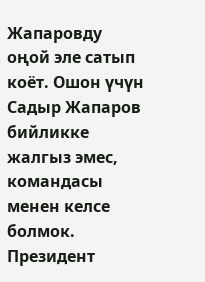Жапаровду оңой эле сатып коёт. Ошон үчүн Садыр Жапаров бийликке жалгыз эмес, командасы менен келсе болмок. Президент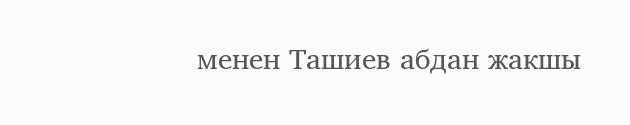менен Ташиев абдан жакшы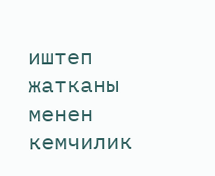иштеп жатканы менен кемчилик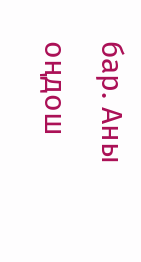бар. Аны оңдош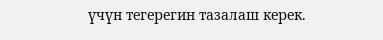үчүн тегерегин тазалаш керек.